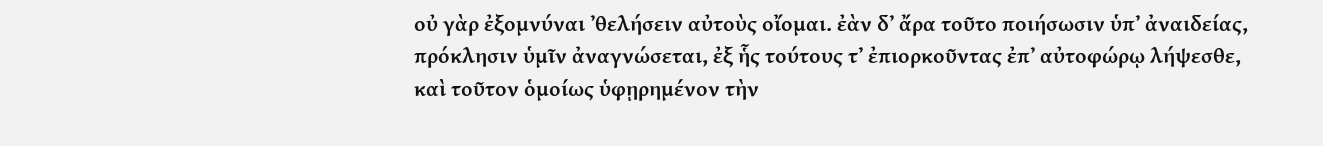οὐ γὰρ ἐξομνύναι ʼθελήσειν αὐτοὺς οἴομαι. ἐὰν δʼ ἄρα τοῦτο ποιήσωσιν ὑπʼ ἀναιδείας, πρόκλησιν ὑμῖν ἀναγνώσεται, ἐξ ἧς τούτους τʼ ἐπιορκοῦντας ἐπʼ αὐτοφώρῳ λήψεσθε, καὶ τοῦτον ὁμοίως ὑφῃρημένον τὴν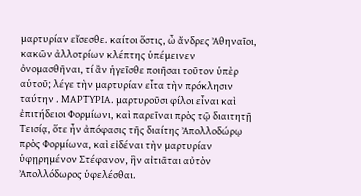μαρτυρίαν εἴσεσθε. καίτοι ὅστις, ὦ ἄνδρες Ἀθηναῖοι, κακῶν ἀλλοτρίων κλέπτης ὑπέμεινεν ὀνομασθῆναι, τί ἂν ἡγεῖσθε ποιῆσαι τοῦτον ὑπὲρ αὑτοῦ; λέγε τὴν μαρτυρίαν εἶτα τὴν πρόκλησιν ταύτην . ΜΑΡΤΥΡΙΑ. μαρτυροῦσι φίλοι εἶναι καὶ ἐπιτήδειοι Φορμίωνι, καὶ παρεῖναι πρὸς τῷ διαιτητῇ Τεισίᾳ, ὅτε ἦν ἀπόφασις τῆς διαίτης Ἀπολλοδώρῳ πρὸς Φορμίωνα, καὶ εἰδέναι τὴν μαρτυρίαν ὑφῃρημένον Στέφανον, ἣν αἰτιᾶται αὐτὸν Ἀπολλόδωρος ὑφελέσθαι.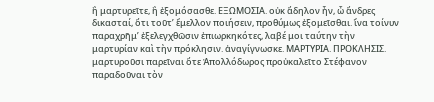ἢ μαρτυρεῖτε, ἢ ἐξομόσασθε. ΕΞΩΜΟΣΙΑ. οὐκ ἄδηλον ἦν, ὦ ἄνδρες δικασταί, ὅτι τοῦτʼ ἔμελλον ποιήσειν, προθύμως ἐξομεῖσθαι. ἵνα τοίνυν παραχρῆμʼ ἐξελεγχθῶσιν ἐπιωρκηκότες, λαβέ μοι ταύτην τὴν μαρτυρίαν καὶ τὴν πρόκλησιν. ἀναγίγνωσκε. ΜΑΡΤΥΡΙΑ. ΠΡΟΚΛΗΣΙΣ. μαρτυροῦσι παρεῖναι ὅτε Ἀπολλόδωρος προὐκαλεῖτο Στέφανον παραδοῦναι τὸν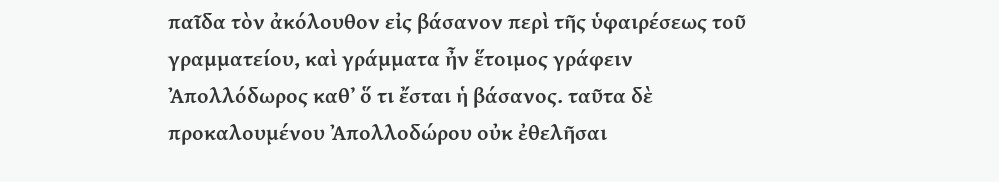παῖδα τὸν ἀκόλουθον εἰς βάσανον περὶ τῆς ὑφαιρέσεως τοῦ γραμματείου, καὶ γράμματα ἦν ἕτοιμος γράφειν Ἀπολλόδωρος καθʼ ὅ τι ἔσται ἡ βάσανος. ταῦτα δὲ προκαλουμένου Ἀπολλοδώρου οὐκ ἐθελῆσαι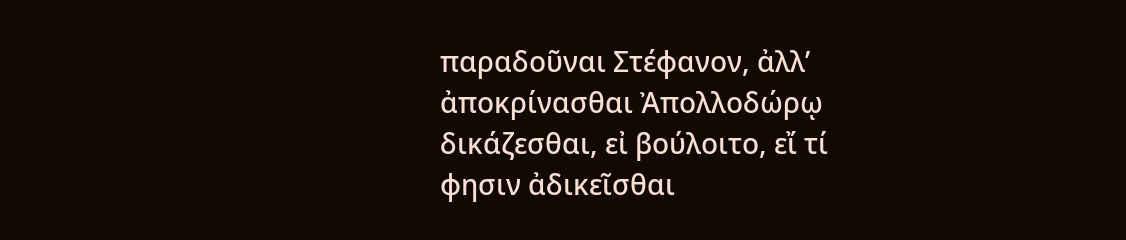παραδοῦναι Στέφανον, ἀλλʼ ἀποκρίνασθαι Ἀπολλοδώρῳ δικάζεσθαι, εἰ βούλοιτο, εἴ τί φησιν ἀδικεῖσθαι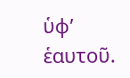ὑφʼ ἑαυτοῦ.